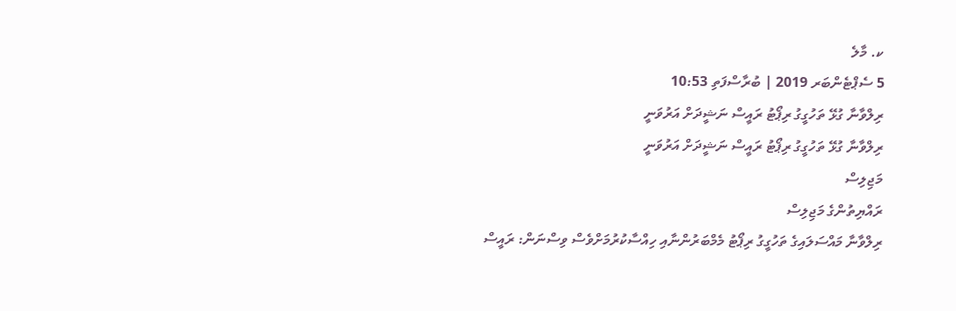ކ. މާލެ
5 ސެޕްޓެންބަރ 2019 | ބުރާސްފަތި 10:53
ރިލްވާނާ ގުޅޭ ތަހުގީގު ރިޕޯޓު ރައީސް ނަޝީދަށް އަރުވަނީ
ރިލްވާނާ ގުޅޭ ތަހުގީގު ރިޕޯޓު ރައީސް ނަޝީދަށް އަރުވަނީ
މަޖިލިސް
ރައްޔިތުންގެ މަޖިލިސް
ރިލްވާނާ މައްސަލައިގެ ތަހުގީގު ރިޕޯޓު މެމްބަރުންނާއި ހިއްސާކުރުމަށްވެސް ވިސްނަން: ރައީސް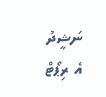ނަޝީދު
އެ ރިޕޯޓް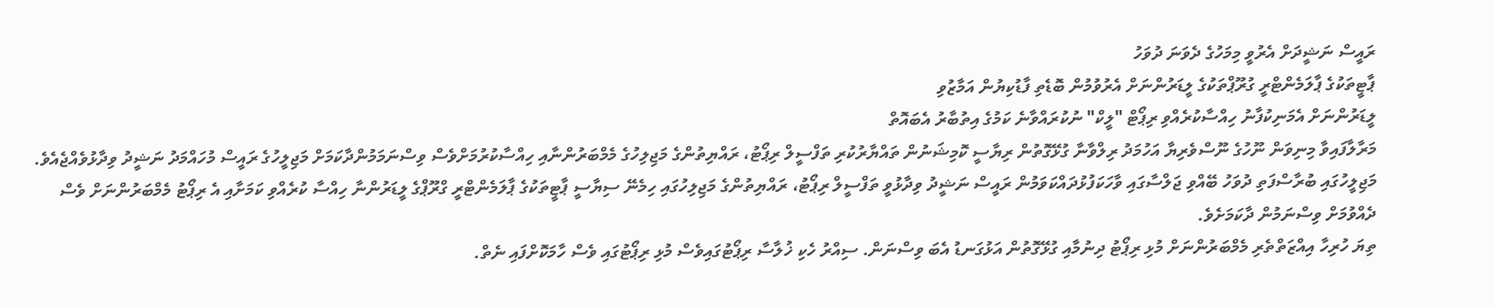ރައީސް ނަޝީދަށް އެރުވީ މިމަހުގެ ދެވަނަ ދުވަހު
ޕާޓީތަކުގެ ޕާލަމެންޓްރީ ގުރޫޕްތަކުގެ ލީޑަރުންނަށް އެރުވުމުން ބޮޑެތި ފާޑުކިޔުން އަމާޒުވި
ލީޑަރުންނަށް އެމަނިކުފާނު ހިއްސާކުރެއްވި ރިޕޯޓް "ލީކް" ނުކުރައްވާނެ ކަމުގެ އިތުބާރު އެބައޮތް
މަރާލާފައިވާ މިނިވަން ނޫހުގެ ނޫސްވެރިޔާ އަހުމަދު ރިލްވާނާ ގުޅޭގޮތުން ރިޔާސީ ކޮމިޝަނުން ތައްޔާރުކުރި ތަފްސީލް ރިޕޯޓު، ރައްޔިތުންގެ މަޖިލިހުގެ މެމްބަރުންނާއި ހިއްސާކުރުމަށްވެސް ވިސްނަމަމުންދާކަމަށް މަޖިލީހުގެ ރައީސް މުހައްމަދު ނަޝީދު ވިދާޅުވެއްޖެއެވެ.
މަޖިލީހުގައި ބުރާސްފަތި ދުވަހު ބޭއްވި ޖަލްސާގައި ވާހަކަފުޅުދައްކަވަމުން ރައީސް ނަޝީދު ވިދާޅުވީ ތަފްސީލް ރިޕޯޓު، ރައްޔިތުންގެ މަޖިލިހުގައި ހިމެނޭ ސިޔާސީ ޕާޓީތަކުގެ ޕާލަމެންޓްރީ ގްރޫޕްގެ ލީޑަރުންނާ ހިއްސާ ކުރެއްވި ކަމަށާއި އެ ރިޕޯޓު މެމްބަރުންނަށް ވެސް ދެއްވުމަށް ވިސްނަމުން ދާކަމަށެވެ.
ތިޔަ ހުރިހާ އިއްޒަތްތެރި މެމްބަރުންނަށް މުޅި ރިޕޯޓު ދިނުމާއި ގުޅޭގޮތުން އަޅުގަނޑު އެބަ ވިސްނަން. ސިއްރު ހެކި ޚުލާސާ ރިޕޯޓުގައިވެސް މުޅި ރިޕޯޓުގައި ވެސް ހާމަކޮށްފައި ނެތް.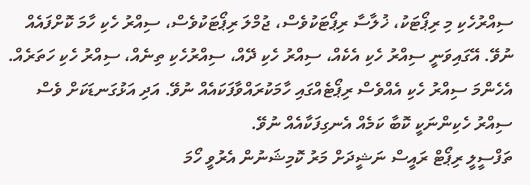ސިއްރުހެކި މި ރިޕޯޓަކު، ޚުލާސާ ރިޕޯޓަކުވެސް، ޖުމްލަ ރިޕޯޓަކުވެސް، ސިއްރު ހެކި ހާމަ ކޮށްފައެއް ނުވޭ. އޭގައިވަނީ ސިއްރު ހެކި އެކެއް، ސިއްރު ހެކި ދޭއް، ސިއްރުހެކި ތިނެއް، ސިއްރު ހެކި ހަތަރެއް. އެހެންމަ ސިއްރު ހެކި އެއްވެސް ރިޕޯޓެއްގައި ހާމަކުރައްވާފަކައެއް ނުވޭ. އަދި އަޅުގަނޑަކަށް ވެސް ސިއްރު ހެކިންނަކީ ކޮބާ ކަމެއް އެނގިފަކާއެއް ނުވޭ.
ތަފްސީލީ ރިޕޯޓް ރައީސް ނަޝީދަށް މަރު ކޮމިޝަނުން އެރުވީ ހޯމަ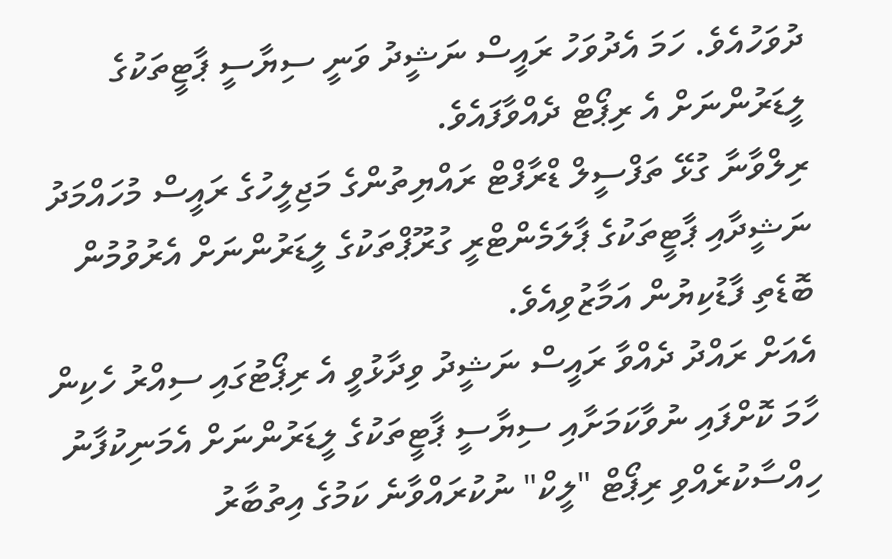ދުވަހުއެވެ. ހަމަ އެދުވަހު ރައީސް ނަޝީދު ވަނީ ސިޔާސީ ޕާޓީތަކުގެ ލީޑަރުންނަށް އެ ރިޕޯޓް ދެއްވާފައެވެ.
ރިލްވާނާ ގުޅޭ ތަފްސީލް ޑްރާފްޓް ރައްޔިތުންގެ މަޖިލީހުގެ ރައީސް މުހައްމަދު ނަޝީދާއި ޕާޓީތަކުގެ ޕާލަމެންޓްރީ ގުރޫޕްތަކުގެ ލީޑަރުންނަށް އެރުވުމުން ބޮޑެތި ފާޑުކިޔުން އަމާޒުވިއެވެ.
އެއަށް ރައްދު ދެއްވާ ރައީސް ނަޝީދު ވިދާޅުވީ އެ ރިޕޯޓުގައި ސިއްރު ހެކިން ހާމަ ކޮށްފައި ނުވާކަމަށާއި ސިޔާސީ ޕާޓީތަކުގެ ލީޑަރުންނަށް އެމަނިކުފާނު ހިއްސާކުރެއްވި ރިޕޯޓް "ލީކް" ނުކުރައްވާނެ ކަމުގެ އިތުބާރު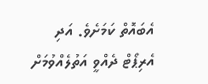އެބައޮތް ކަމަށެވެ. އަދި އެރިޕޯޓް ދެއްވީ އަތުލެއްވުމަށް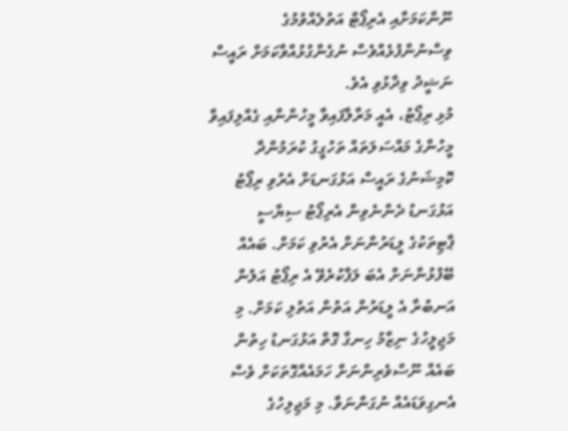ނޫންކަމަށާއި އެރިޕޯޓް އަތުލެއްވުމުގެ ވިސްނުންފުޅެއްވެސް ނުގެންގުޅުއްވާކަމަށް ރައީސް ނަޝީދު ވިދާޅުވި އެވެ.
މުޅި ރިޕޯޓު، އެއީ މަރާލާފައިވާ މީހުންނާއި ގެއްލިފައިވާ މީހުންގެ މައްސަލަތައް ތަހުގީގު ކުރަމުންދާ ކޮމިޝަނުގެ ރައީސް އަޅުގަނޑަށް އެރުވި ރިޕޯޓު އަޅުގަނޑު ދެންނެވިން އެރިޕޯޓު ސިޔާސީ ޕާޓިތަކުގެ ލީޑަރުންނަށް އެރުވި ކަމަށް. ބައެއް ބޭފުޅުންނަށް އެބަ ލަފާކުރެވޭ އެ ރިޕޯޓު އަލުން އަނބުރާ އެ ލީޑަރުން އަތުން އަތުލި ކަމަށް. މި މަޖިލީހުގެ ނިޒާމު ހިނގާ ގޮތް އަޅުގަނޑު ހިތުން ބައެއް ނޫސްވެރިންނަށް ހަމައެއްގޮތަކަށް ވެސް އެނގިވަޑައެއް ނުގަންނަވާ. މި މަޖިލިހުގެ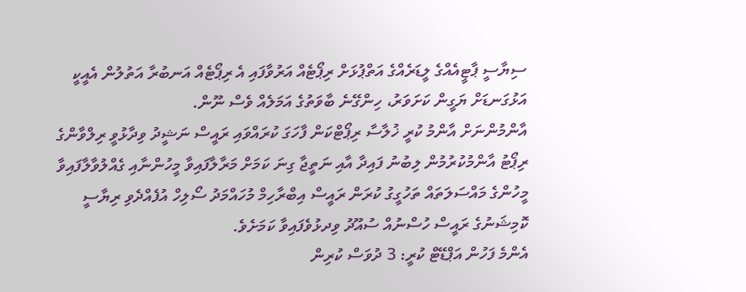ސިޔާސީ ޕާޓީއެއްގެ ލީޑަރެއްގެ އަތްޕުޅަށް ރިޕޯޓެއް އަރުވާފައި އެ ރިޕޯޓެއް އަނބުރާ އަތުލުން އެއީކީ އަޅުގަނޑަށް ޔަގީން ކަށަވަރު، ހިންގޭނެ ބާވަތުގެ އަމަލެއް ވެސް ނޫން.
އާންމުންނަށް އާންމު ކުރީ ޚުލާސާ ރިޕޯޓްކަން ފާހަގަ ކުރައްވައި ރައީސް ނަޝީދު ވިދާޅުވީ ރިލްވާންގެ ރިޕޯޓު އާންމުކުރުމުން ލިބުނު ފައިދާ އާއި ނަތީޖާ ގިނަ ކަމަށް މަރާލާފައިވާ މީހުންނާއި ގެއްލުވާލާފައިވާ މީހުންގެ މައްސަލަތައް ތަހުގީގު ކުރަން ރައީސް އިބްރާހިމް މުހައްމަދު ސޯލިހް އުފެއްދެވި ރިޔާސީ ކޮމިޝަނުގެ ރައީސް ހުސްނުއް ސުއޫދު ވިދޅުވެފައިވާ ކަމަށެވެ.
އެންމެ ފަހުން އަޕްޑޭޓް ކުރީ: 3 ދުވަސް ކުރިން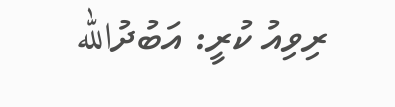ރިވިއު ކުރީ: އަބުދުالله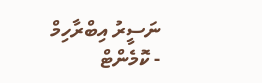ނަސީރު އިބްރާހިމް
- ކޮމެންޓް